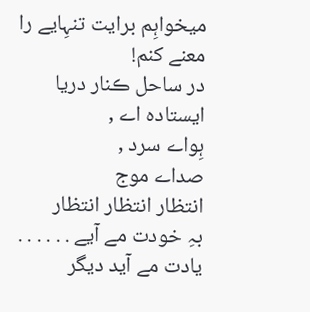میخواہِم برایت تنہِایے را معنے کنم!
در ساحل ڪنار دریا ایستاده اے ,
ہِواے سرد ,
صداے موج
انتظار انتظار انتظار
بہِ خودت مے آیے . . . . . .
یادت مے آید دیگر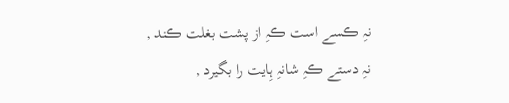نہِ ڪسے است ڪہِ از پشت بغلت ڪند ,
نہِ دستے ڪہِ شانہِ ہِایت را بگیرد ,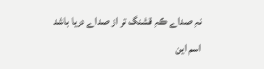نہِ صداے ڪہِ قشنگ تر از صداے دریا باشد
اسم این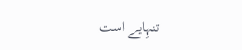تنہِایے است